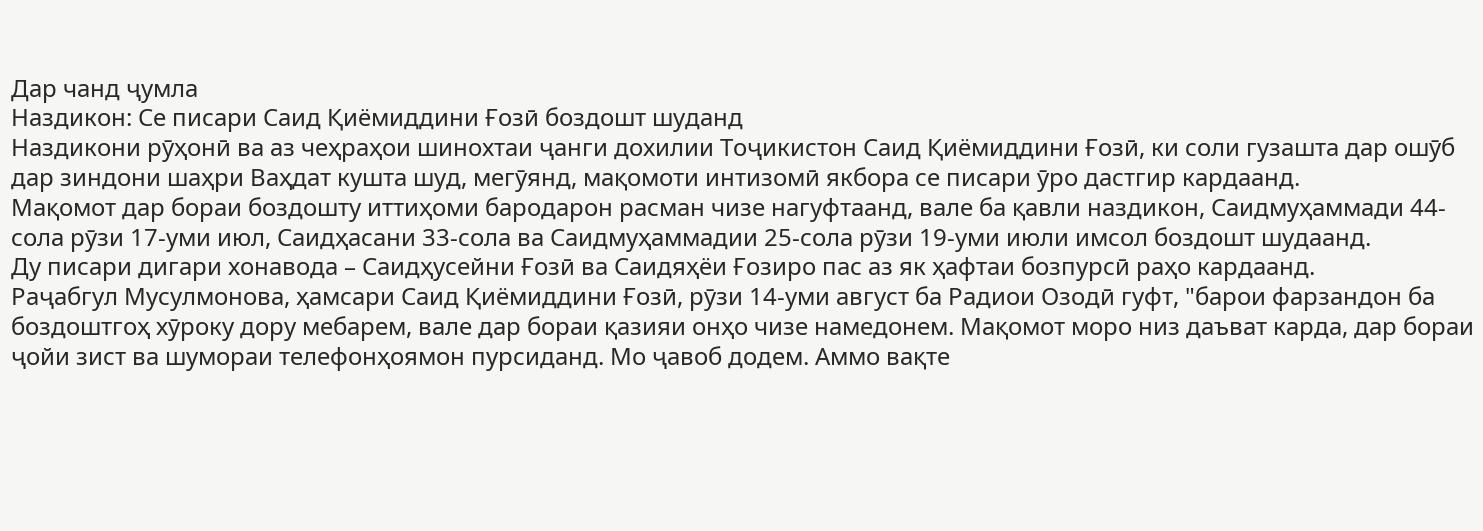Дар чанд ҷумла
Наздикон: Се писари Саид Қиёмиддини Ғозӣ боздошт шуданд
Наздикони рӯҳонӣ ва аз чеҳраҳои шинохтаи ҷанги дохилии Тоҷикистон Саид Қиёмиддини Ғозӣ, ки соли гузашта дар ошӯб дар зиндони шаҳри Ваҳдат кушта шуд, мегӯянд, мақомоти интизомӣ якбора се писари ӯро дастгир кардаанд.
Мақомот дар бораи боздошту иттиҳоми бародарон расман чизе нагуфтаанд, вале ба қавли наздикон, Саидмуҳаммади 44-сола рӯзи 17-уми июл, Саидҳасани 33-сола ва Саидмуҳаммадии 25-сола рӯзи 19-уми июли имсол боздошт шудаанд.
Ду писари дигари хонавода – Саидҳусейни Ғозӣ ва Саидяҳёи Ғозиро пас аз як ҳафтаи бозпурсӣ раҳо кардаанд.
Раҷабгул Мусулмонова, ҳамсари Саид Қиёмиддини Ғозӣ, рӯзи 14-уми август ба Радиои Озодӣ гуфт, "барои фарзандон ба боздоштгоҳ хӯроку дору мебарем, вале дар бораи қазияи онҳо чизе намедонем. Мақомот моро низ даъват карда, дар бораи ҷойи зист ва шумораи телефонҳоямон пурсиданд. Мо ҷавоб додем. Аммо вақте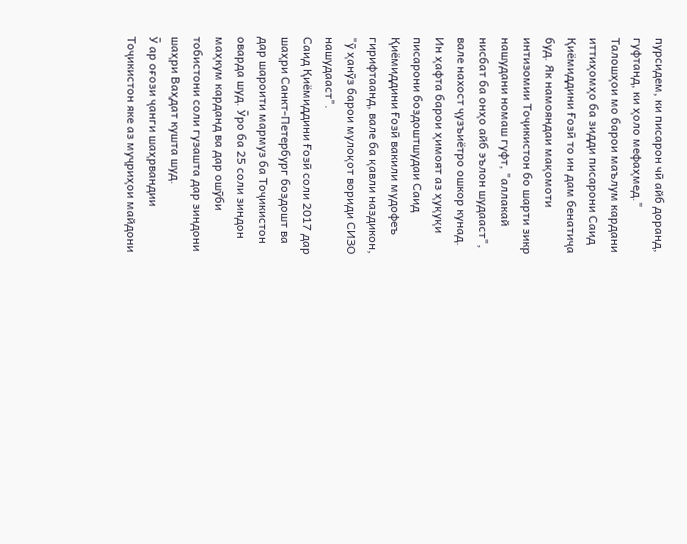пурсидем, ки писарон чӣ айб доранд, гуфтанд, ки ҳоло мефаҳмед."
Талошҳои мо барои маълум кардани иттиҳомҳо ба зидди писарони Саид Қиёмиддини Ғозӣ то ин дам бенатиҷа буд. Як намояндаи мақомоти интизомии Тоҷикистон бо шарти зикр нашудани номаш гуфт, "аллакай нисбат ба онҳо айб эълон шудааст", вале нахост ҷузъиётро ошкор кунад.
Ин ҳафта барои ҳимоят аз ҳуқуқи писарони боздоштшудаи Саид Қиёмиддини Ғозӣ вакили мудофеъ гирифтаанд, вале ба қавли наздикон, "ӯ ҳанӯз барои мулоқот вориди СИЗО нашудааст".
Саид Қиёмиддини Ғозӣ соли 2017 дар шаҳри Санкт-Петербург боздошт ва дар шароити мармуз ба Тоҷикистон оварда шуд. Ӯро ба 25 соли зиндон маҳкум карданд ва дар ошӯби тобистони соли гузашта дар зиндони шаҳри Ваҳдат кушта шуд.
Ӯ ар оғози ҷанги шаҳрвандии Тоҷикистон яке аз муҷриҳои майдони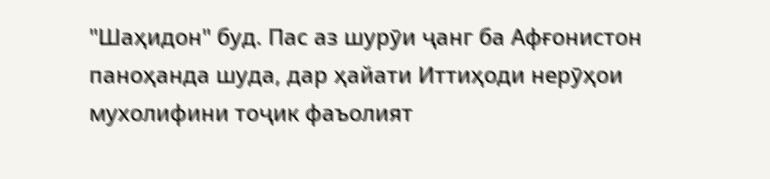"Шаҳидон" буд. Пас аз шурӯи ҷанг ба Афғонистон паноҳанда шуда, дар ҳайати Иттиҳоди нерӯҳои мухолифини тоҷик фаъолият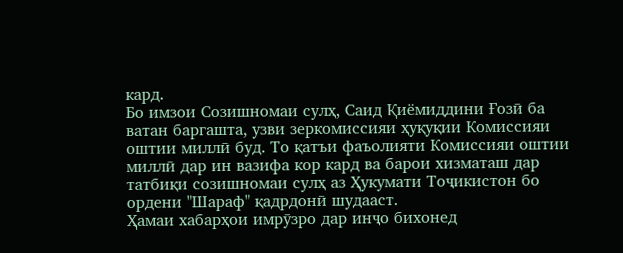кард.
Бо имзои Созишномаи сулҳ, Саид Қиёмиддини Ғозӣ ба ватан баргашта, узви зеркомиссияи ҳуқуқии Комиссияи оштии миллӣ буд. То қатъи фаъолияти Комиссияи оштии миллӣ дар ин вазифа кор кард ва барои хизматаш дар татбиқи созишномаи сулҳ аз Ҳукумати Тоҷикистон бо ордени "Шараф" қадрдонӣ шудааст.
Ҳамаи хабарҳои имрӯзро дар инҷо бихонед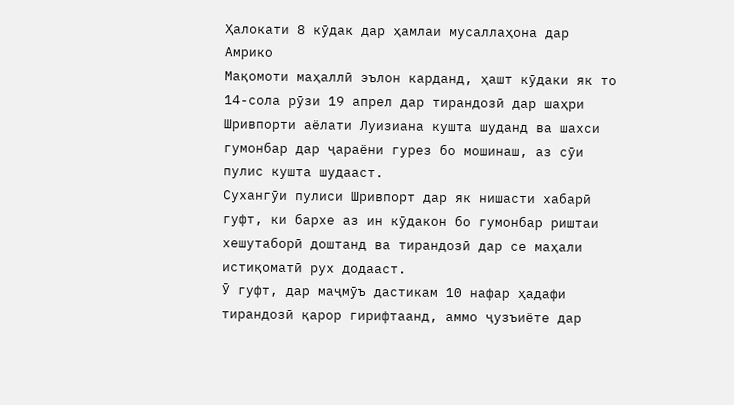Ҳалокати 8 кӯдак дар ҳамлаи мусаллаҳона дар Амрико
Мақомоти маҳаллӣ эълон карданд, ҳашт кӯдаки як то 14-сола рӯзи 19 апрел дар тирандозӣ дар шаҳри Шривпорти аёлати Луизиана кушта шуданд ва шахси гумонбар дар ҷараёни гурез бо мошинаш, аз сӯи пулис кушта шудааст.
Сухангӯи пулиси Шривпорт дар як нишасти хабарӣ гуфт, ки бархе аз ин кӯдакон бо гумонбар риштаи хешутаборӣ доштанд ва тирандозӣ дар се маҳали истиқоматӣ рух додааст.
Ӯ гуфт, дар маҷмӯъ дастикам 10 нафар ҳадафи тирандозӣ қарор гирифтаанд, аммо ҷузъиёте дар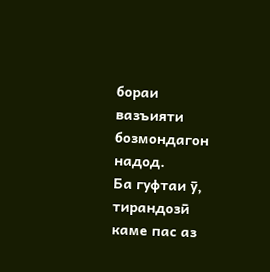бораи вазъияти бозмондагон надод.
Ба гуфтаи ӯ, тирандозӣ каме пас аз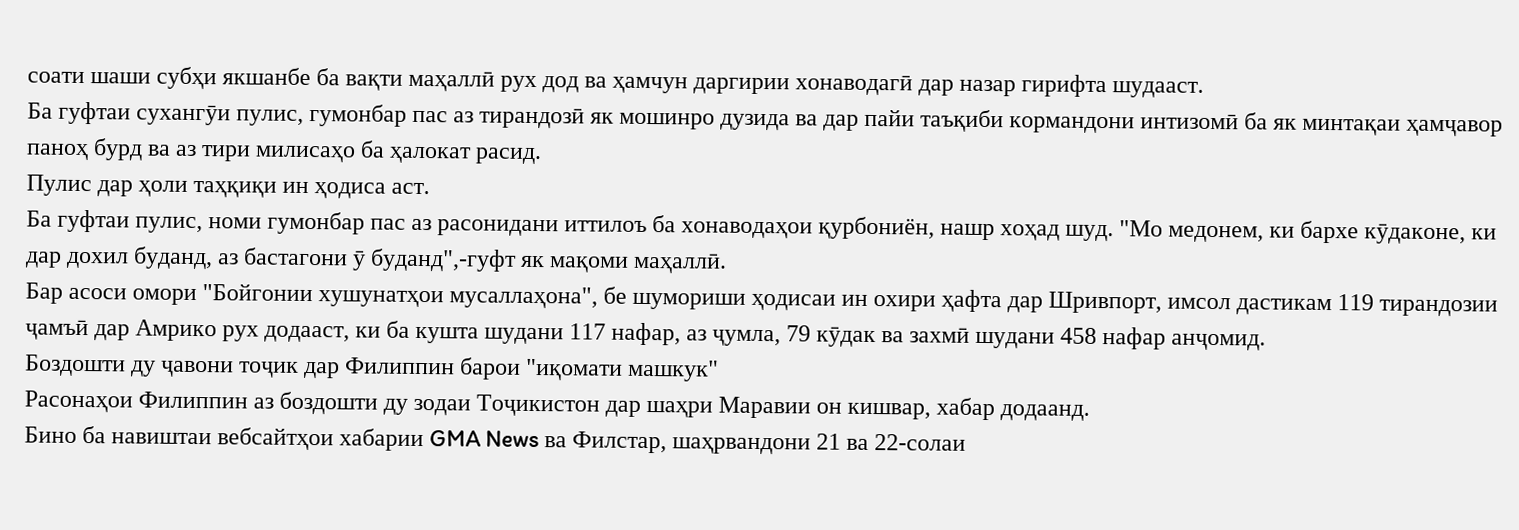соати шаши субҳи якшанбе ба вақти маҳаллӣ рух дод ва ҳамчун даргирии хонаводагӣ дар назар гирифта шудааст.
Ба гуфтаи сухангӯи пулис, гумонбар пас аз тирандозӣ як мошинро дузида ва дар пайи таъқиби кормандони интизомӣ ба як минтақаи ҳамҷавор паноҳ бурд ва аз тири милисаҳо ба ҳалокат расид.
Пулис дар ҳоли таҳқиқи ин ҳодиса аст.
Ба гуфтаи пулис, номи гумонбар пас аз расонидани иттилоъ ба хонаводаҳои қурбониён, нашр хоҳад шуд. "Мо медонем, ки бархе кӯдаконе, ки дар дохил буданд, аз бастагони ӯ буданд",-гуфт як мақоми маҳаллӣ.
Бар асоси омори "Бойгонии хушунатҳои мусаллаҳона", бе шумориши ҳодисаи ин охири ҳафта дар Шривпорт, имсол дастикам 119 тирандозии ҷамъӣ дар Амрико рух додааст, ки ба кушта шудани 117 нафар, аз ҷумла, 79 кӯдак ва захмӣ шудани 458 нафар анҷомид.
Боздошти ду ҷавони тоҷик дар Филиппин барои "иқомати машкук"
Расонаҳои Филиппин аз боздошти ду зодаи Тоҷикистон дар шаҳри Маравии он кишвар, хабар додаанд.
Бино ба навиштаи вебсайтҳои хабарии GMA News ва Филстар, шаҳрвандони 21 ва 22-солаи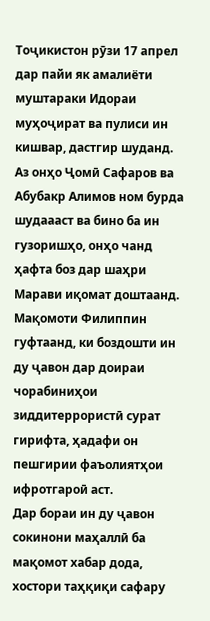Тоҷикистон рӯзи 17 апрел дар пайи як амалиёти муштараки Идораи муҳоҷират ва пулиси ин кишвар, дастгир шуданд.
Аз онҳо Ҷомӣ Сафаров ва Абубакр Алимов ном бурда шудаааст ва бино ба ин гузоришҳо, онҳо чанд ҳафта боз дар шаҳри Марави иқомат доштаанд.
Мақомоти Филиппин гуфтаанд, ки боздошти ин ду ҷавон дар доираи чорабиниҳои зиддитеррористӣ сурат гирифта, ҳадафи он пешгирии фаъолиятҳои ифротгароӣ аст.
Дар бораи ин ду ҷавон сокинони маҳаллӣ ба мақомот хабар дода, хостори таҳқиқи сафару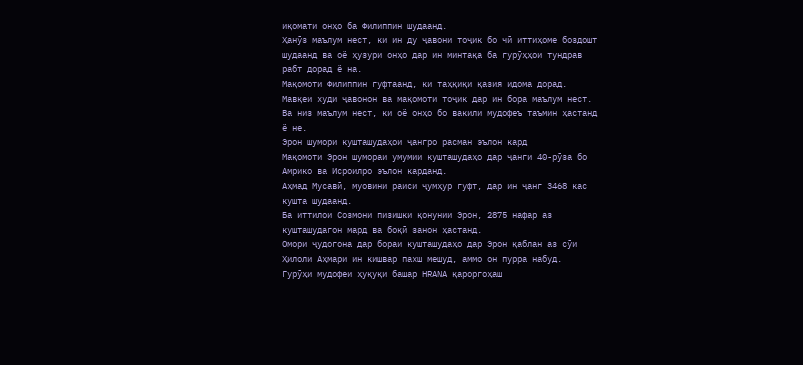иқомати онҳо ба Филиппин шудаанд.
Ҳанӯз маълум нест, ки ин ду ҷавони тоҷик бо чӣ иттиҳоме боздошт шудаанд ва оё ҳузури онҳо дар ин минтақа ба гурӯҳҳои тундрав рабт дорад ё на.
Мақомоти Филиппин гуфтаанд, ки таҳқиқи қазия идома дорад.
Мавқеи худи ҷавонон ва мақомоти тоҷик дар ин бора маълум нест.
Ва низ маълум нест, ки оё онҳо бо вакили мудофеъ таъмин ҳастанд ё не.
Эрон шумори кушташудаҳои ҷангро расман эълон кард
Мақомоти Эрон шумораи умумии кушташудаҳо дар ҷанги 40-рӯза бо Амрико ва Исроилро эълон карданд.
Аҳмад Мусавӣ, муовини раиси ҷумҳур гуфт, дар ин ҷанг 3468 кас кушта шудаанд.
Ба иттилои Созмони пизишки қонунии Эрон, 2875 нафар аз кушташудагон мард ва боқӣ занон ҳастанд.
Омори ҷудогона дар бораи кушташудаҳо дар Эрон қаблан аз сӯи Ҳилоли Аҳмари ин кишвар пахш мешуд, аммо он пурра набуд.
Гурӯҳи мудофеи ҳуқуқи башар HRANA қароргоҳаш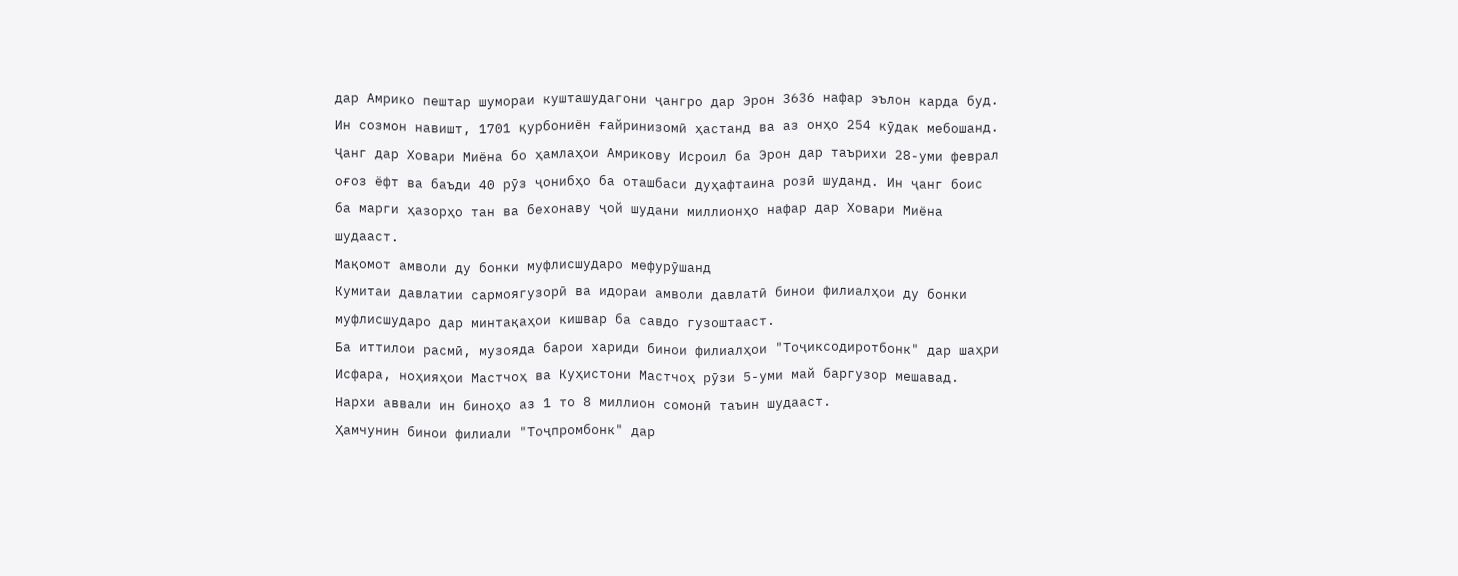дар Амрико пештар шумораи кушташудагони ҷангро дар Эрон 3636 нафар эълон карда буд. Ин созмон навишт, 1701 қурбониён ғайринизомӣ ҳастанд ва аз онҳо 254 кӯдак мебошанд.
Ҷанг дар Ховари Миёна бо ҳамлаҳои Амрикову Исроил ба Эрон дар таърихи 28-уми феврал оғоз ёфт ва баъди 40 рӯз ҷонибҳо ба оташбаси дуҳафтаина розӣ шуданд. Ин ҷанг боис ба марги ҳазорҳо тан ва бехонаву ҷой шудани миллионҳо нафар дар Ховари Миёна шудааст.
Мақомот амволи ду бонки муфлисшударо мефурӯшанд
Кумитаи давлатии сармоягузорӣ ва идораи амволи давлатӣ бинои филиалҳои ду бонки муфлисшударо дар минтақаҳои кишвар ба савдо гузоштааст.
Ба иттилои расмӣ, музояда барои хариди бинои филиалҳои "Тоҷиксодиротбонк" дар шаҳри Исфара, ноҳияҳои Мастчоҳ ва Куҳистони Мастчоҳ рӯзи 5-уми май баргузор мешавад.
Нархи аввали ин биноҳо аз 1 то 8 миллион сомонӣ таъин шудааст.
Ҳамчунин бинои филиали "Тоҷпромбонк" дар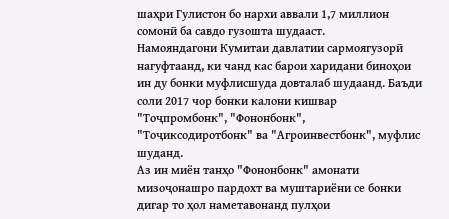шаҳри Гулистон бо нархи аввали 1,7 миллион сомонӣ ба савдо гузошта шудааст.
Намояндагони Кумитаи давлатии сармоягузорӣ нагуфтаанд, ки чанд кас барои харидани биноҳои ин ду бонки муфлисшуда довталаб шудаанд. Баъди соли 2017 чор бонки калони кишвар "Тоҷпромбонк", "Фононбонк", "Тоҷиксодиротбонк" ва "Агроинвестбонк", муфлис шуданд.
Аз ин миён танҳо "Фононбонк" амонати мизоҷонашро пардохт ва муштариёни се бонки дигар то ҳол наметавонанд пулҳои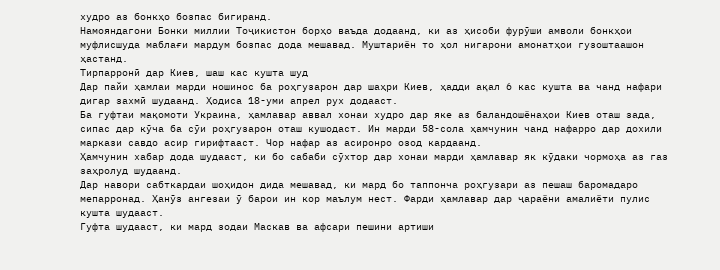худро аз бонкҳо бозпас бигиранд.
Намояндагони Бонки миллии Тоҷикистон борҳо ваъда додаанд, ки аз ҳисоби фурӯши амволи бонкҳои муфлисшуда маблағи мардум бозпас дода мешавад. Муштариён то ҳол нигарони амонатҳои гузоштаашон ҳастанд.
Тирпарронӣ дар Киев, шаш кас кушта шуд
Дар пайи ҳамлаи марди ношинос ба роҳгузарон дар шаҳри Киев, ҳадди ақал 6 кас кушта ва чанд нафари дигар захмӣ шудаанд. Ҳодиса 18-уми апрел рух додааст.
Ба гуфтаи мақомоти Украина, ҳамлавар аввал хонаи худро дар яке аз баландошёнаҳои Киев оташ зада, сипас дар кӯча ба сӯи роҳгузарон оташ кушодаст. Ин марди 58-сола ҳамчунин чанд нафарро дар дохили маркази савдо асир гирифтааст. Чор нафар аз асиронро озод кардаанд.
Ҳамчунин хабар дода шудааст, ки бо сабаби сӯхтор дар хонаи марди ҳамлавар як кӯдаки чормоҳа аз газ заҳролуд шудаанд.
Дар навори сабткардаи шоҳидон дида мешавад, ки мард бо таппонча роҳгузари аз пешаш баромадаро мепарронад. Ҳанӯз ангезаи ӯ барои ин кор маълум нест. Фарди ҳамлавар дар ҷараёни амалиёти пулис кушта шудааст.
Гуфта шудааст, ки мард зодаи Маскав ва афсари пешини артиши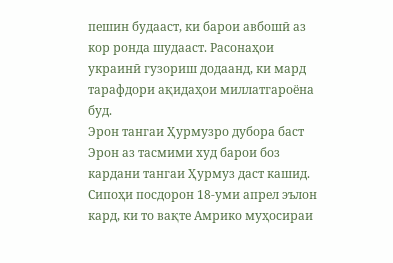пешин будааст, ки барои авбошӣ аз кор ронда шудааст. Расонаҳои украинӣ гузориш додаанд, ки мард тарафдори ақидаҳои миллатгароёна буд.
Эрон тангаи Ҳурмузро дубора баст
Эрон аз тасмими худ барои боз кардани тангаи Ҳурмуз даст кашид.
Сипоҳи посдорон 18-уми апрел эълон кард, ки то вақте Амрико муҳосираи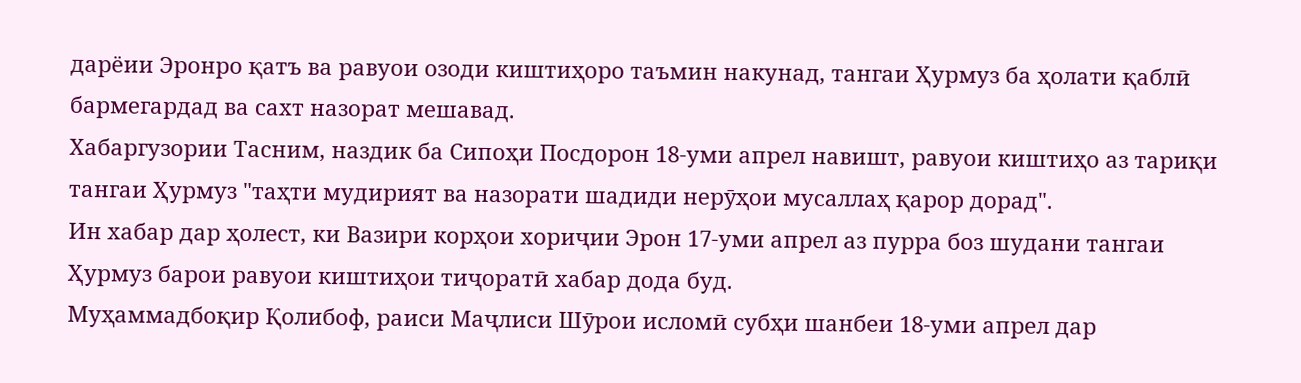дарёии Эронро қатъ ва равуои озоди киштиҳоро таъмин накунад, тангаи Ҳурмуз ба ҳолати қаблӣ бармегардад ва сахт назорат мешавад.
Хабаргузории Тасним, наздик ба Сипоҳи Посдорон 18-уми апрел навишт, равуои киштиҳо аз тариқи тангаи Ҳурмуз "таҳти мудирият ва назорати шадиди нерӯҳои мусаллаҳ қарор дорад".
Ин хабар дар ҳолест, ки Вазири корҳои хориҷии Эрон 17-уми апрел аз пурра боз шудани тангаи Ҳурмуз барои равуои киштиҳои тиҷоратӣ хабар дода буд.
Муҳаммадбоқир Қолибоф, раиси Маҷлиси Шӯрои исломӣ субҳи шанбеи 18-уми апрел дар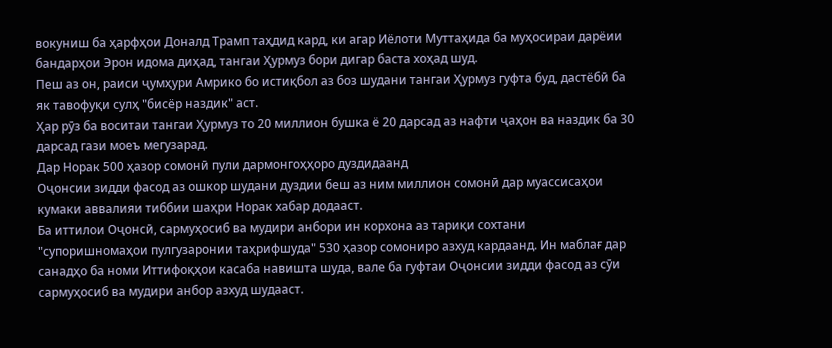вокуниш ба ҳарфҳои Доналд Трамп таҳдид кард, ки агар Иёлоти Муттаҳида ба муҳосираи дарёии бандарҳои Эрон идома диҳад, тангаи Ҳурмуз бори дигар баста хоҳад шуд.
Пеш аз он, раиси ҷумҳури Амрико бо истиқбол аз боз шудани тангаи Ҳурмуз гуфта буд, дастёбӣ ба як тавофуқи сулҳ "бисёр наздик" аст.
Ҳар рӯз ба воситаи тангаи Ҳурмуз то 20 миллион бушка ё 20 дарсад аз нафти ҷаҳон ва наздик ба 30 дарсад гази моеъ мегузарад.
Дар Норак 500 ҳазор сомонӣ пули дармонгоҳҳоро дуздидаанд
Оҷонсии зидди фасод аз ошкор шудани дуздии беш аз ним миллион сомонӣ дар муассисаҳои кумаки аввалияи тиббии шаҳри Норак хабар додааст.
Ба иттилои Оҷонсӣ, сармуҳосиб ва мудири анбори ин корхона аз тариқи сохтани "супоришномаҳои пулгузаронии таҳрифшуда" 530 ҳазор сомониро азхуд кардаанд. Ин маблағ дар санадҳо ба номи Иттифоқҳои касаба навишта шуда, вале ба гуфтаи Оҷонсии зидди фасод аз сӯи сармуҳосиб ва мудири анбор азхуд шудааст.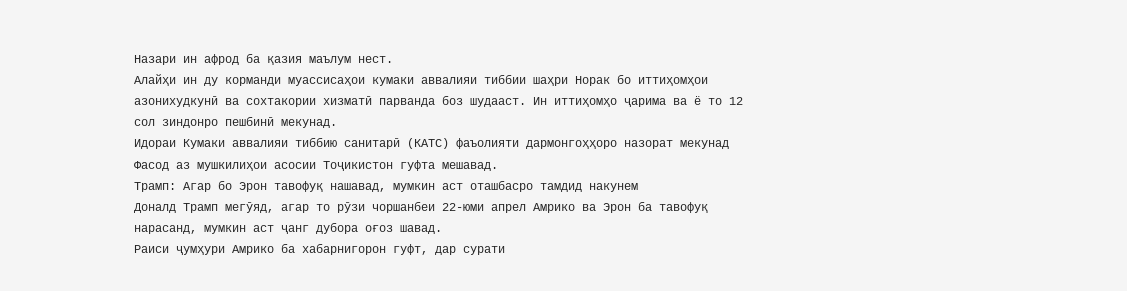Назари ин афрод ба қазия маълум нест.
Алайҳи ин ду корманди муассисаҳои кумаки аввалияи тиббии шаҳри Норак бо иттиҳомҳои азонихудкунӣ ва сохтакории хизматӣ парванда боз шудааст. Ин иттиҳомҳо ҷарима ва ё то 12 сол зиндонро пешбинӣ мекунад.
Идораи Кумаки аввалияи тиббию санитарӣ (КАТС) фаъолияти дармонгоҳҳоро назорат мекунад
Фасод аз мушкилиҳои асосии Тоҷикистон гуфта мешавад.
Трамп: Агар бо Эрон тавофуқ нашавад, мумкин аст оташбасро тамдид накунем
Доналд Трамп мегӯяд, агар то рӯзи чоршанбеи 22-юми апрел Амрико ва Эрон ба тавофуқ нарасанд, мумкин аст ҷанг дубора оғоз шавад.
Раиси ҷумҳури Амрико ба хабарнигорон гуфт, дар сурати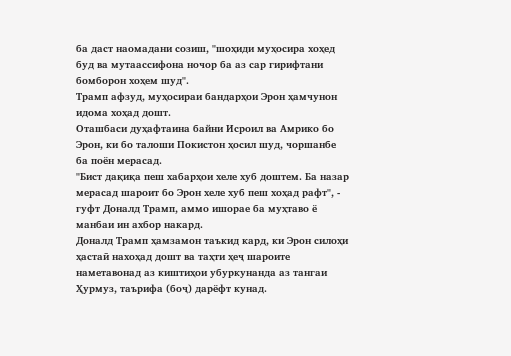ба даст наомадани созиш, "шоҳиди муҳосира хоҳед буд ва мутаассифона ночор ба аз сар гирифтани бомборон хоҳем шуд".
Трамп афзуд, муҳосираи бандарҳои Эрон ҳамчунон идома хоҳад дошт.
Оташбаси дуҳафтаина байни Исроил ва Амрико бо Эрон, ки бо талоши Покистон ҳосил шуд, чоршанбе ба поён мерасад.
"Бист дақиқа пеш хабарҳои хеле хуб доштем. Ба назар мерасад шароит бо Эрон хеле хуб пеш хоҳад рафт", - гуфт Доналд Трамп, аммо ишорае ба муҳтаво ё манбаи ин ахбор накард.
Доналд Трамп ҳамзамон таъкид кард, ки Эрон силоҳи ҳастаӣ нахоҳад дошт ва таҳти ҳеҷ шароите наметавонад аз киштиҳои убуркунанда аз тангаи Ҳурмуз, таърифа (боҷ) дарёфт кунад.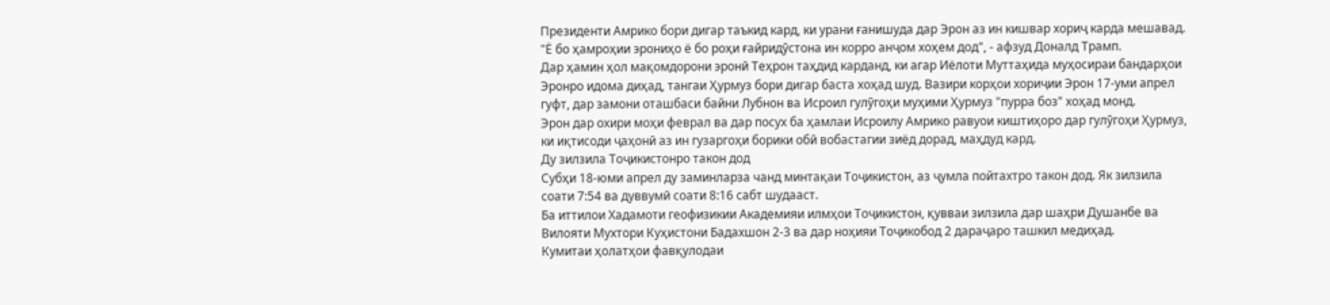Президенти Амрико бори дигар таъкид кард, ки урани ғанишуда дар Эрон аз ин кишвар хориҷ карда мешавад. "Ё бо ҳамроҳии эрониҳо ё бо роҳи ғайридӯстона ин корро анҷом хоҳем дод", - афзуд Доналд Трамп.
Дар ҳамин ҳол мақомдорони эронӣ Теҳрон таҳдид карданд, ки агар Иёлоти Муттаҳида муҳосираи бандарҳои Эронро идома диҳад, тангаи Ҳурмуз бори дигар баста хоҳад шуд. Вазири корҳои хориҷии Эрон 17-уми апрел гуфт, дар замони оташбаси байни Лубнон ва Исроил гулӯгоҳи муҳими Ҳурмуз "пурра боз" хоҳад монд.
Эрон дар охири моҳи феврал ва дар посух ба ҳамлаи Исроилу Амрико равуои киштиҳоро дар гулӯгоҳи Ҳурмуз, ки иқтисоди ҷаҳонӣ аз ин гузаргоҳи борики обӣ вобастагии зиёд дорад, маҳдуд кард.
Ду зилзила Тоҷикистонро такон дод
Субҳи 18-юми апрел ду заминларза чанд минтақаи Тоҷикистон, аз ҷумла пойтахтро такон дод. Як зилзила соати 7:54 ва дуввумӣ соати 8:16 сабт шудааст.
Ба иттилои Хадамоти геофизикии Академияи илмҳои Тоҷикистон, қувваи зилзила дар шаҳри Душанбе ва Вилояти Мухтори Куҳистони Бадахшон 2-3 ва дар ноҳияи Тоҷикобод 2 дараҷаро ташкил медиҳад.
Кумитаи ҳолатҳои фавқулодаи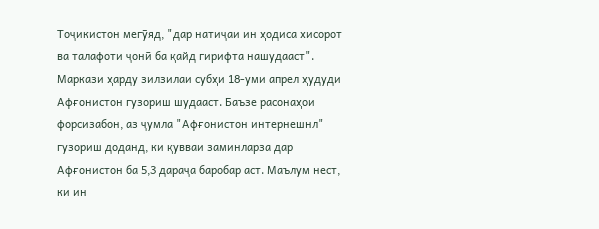Тоҷикистон мегӯяд, "дар натиҷаи ин ҳодиса хисорот ва талафоти ҷонӣ ба қайд гирифта нашудааст".
Маркази ҳарду зилзилаи субҳи 18-уми апрел ҳудуди Афғонистон гузориш шудааст. Баъзе расонаҳои форсизабон, аз ҷумла "Афғонистон интернешнл" гузориш доданд, ки қувваи заминларза дар Афғонистон ба 5,3 дараҷа баробар аст. Маълум нест, ки ин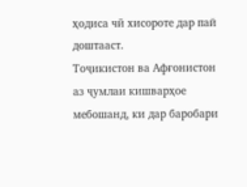ҳодиса чӣ хисороте дар пай доштааст.
Тоҷикистон ва Афғонистон аз ҷумлаи кишварҳое мебошанд, ки дар баробари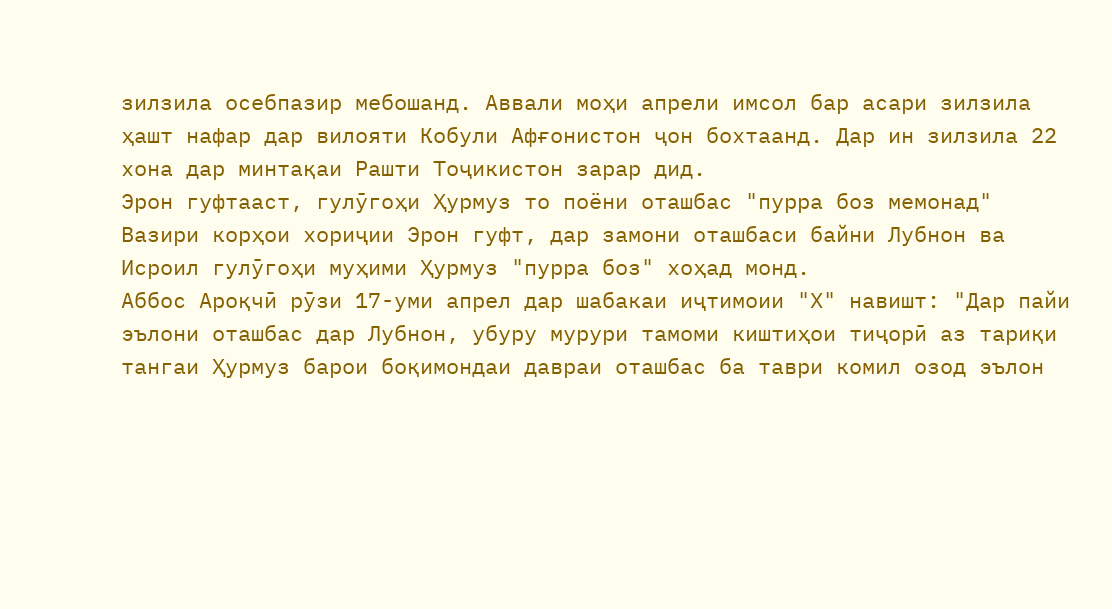зилзила осебпазир мебошанд. Аввали моҳи апрели имсол бар асари зилзила ҳашт нафар дар вилояти Кобули Афғонистон ҷон бохтаанд. Дар ин зилзила 22 хона дар минтақаи Рашти Тоҷикистон зарар дид.
Эрон гуфтааст, гулӯгоҳи Ҳурмуз то поёни оташбас "пурра боз мемонад"
Вазири корҳои хориҷии Эрон гуфт, дар замони оташбаси байни Лубнон ва Исроил гулӯгоҳи муҳими Ҳурмуз "пурра боз" хоҳад монд.
Аббос Ароқчӣ рӯзи 17-уми апрел дар шабакаи иҷтимоии "Х" навишт: "Дар пайи эълони оташбас дар Лубнон, убуру мурури тамоми киштиҳои тиҷорӣ аз тариқи тангаи Ҳурмуз барои боқимондаи давраи оташбас ба таври комил озод эълон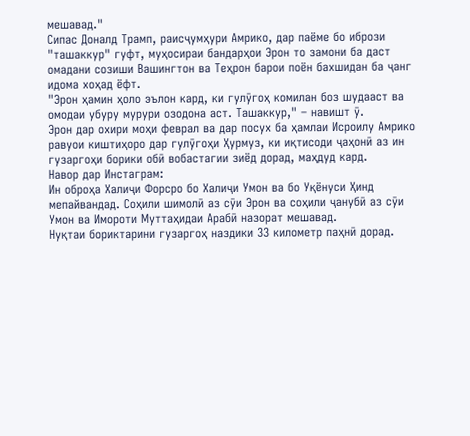мешавад."
Сипас Доналд Трамп, раисҷумҳури Амрико, дар паёме бо ибрози "ташаккур" гуфт, муҳосираи бандарҳои Эрон то замони ба даст омадани созиши Вашингтон ва Теҳрон барои поён бахшидан ба ҷанг идома хоҳад ёфт.
"Эрон ҳамин ҳоло эълон кард, ки гулӯгоҳ комилан боз шудааст ва омодаи убуру мурури озодона аст. Ташаккур," – навишт ӯ.
Эрон дар охири моҳи феврал ва дар посух ба ҳамлаи Исроилу Амрико равуои киштиҳоро дар гулӯгоҳи Ҳурмуз, ки иқтисоди ҷаҳонӣ аз ин гузаргоҳи борики обӣ вобастагии зиёд дорад, маҳдуд кард.
Навор дар Инстаграм:
Ин оброҳа Халиҷи Форсро бо Халиҷи Умон ва бо Уқёнуси Ҳинд мепайвандад. Соҳили шимолӣ аз сӯи Эрон ва соҳили ҷанубӣ аз сӯи Умон ва Имороти Муттаҳидаи Арабӣ назорат мешавад.
Нуқтаи бориктарини гузаргоҳ наздики 33 километр паҳнӣ дорад.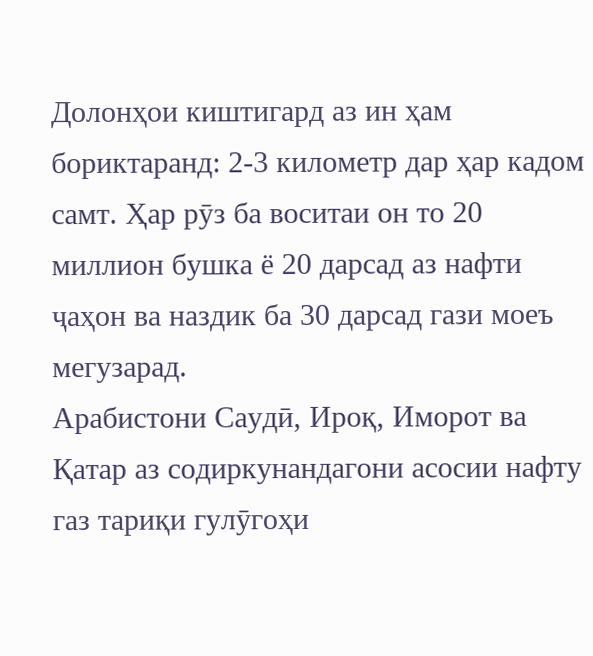Долонҳои киштигард аз ин ҳам бориктаранд: 2-3 километр дар ҳар кадом самт. Ҳар рӯз ба воситаи он то 20 миллион бушка ё 20 дарсад аз нафти ҷаҳон ва наздик ба 30 дарсад гази моеъ мегузарад.
Арабистони Саудӣ, Ироқ, Иморот ва Қатар аз содиркунандагони асосии нафту газ тариқи гулӯгоҳи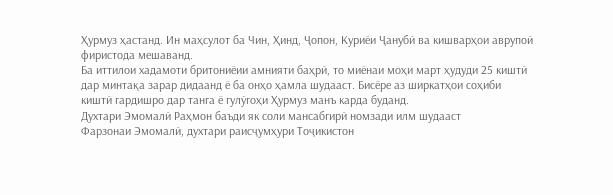Ҳурмуз ҳастанд. Ин маҳсулот ба Чин, Ҳинд, Ҷопон, Куриёи Ҷанубӣ ва кишварҳои аврупоӣ фиристода мешаванд.
Ба иттилои хадамоти бритониёии амнияти баҳрӣ, то миёнаи моҳи март ҳудуди 25 киштӣ дар минтақа зарар дидаанд ё ба онҳо ҳамла шудааст. Бисёре аз ширкатҳои соҳиби киштӣ гардишро дар танга ё гулӯгоҳи Ҳурмуз манъ карда буданд.
Духтари Эмомалӣ Раҳмон баъди як соли мансабгирӣ номзади илм шудааст
Фарзонаи Эмомалӣ, духтари раисҷумҳури Тоҷикистон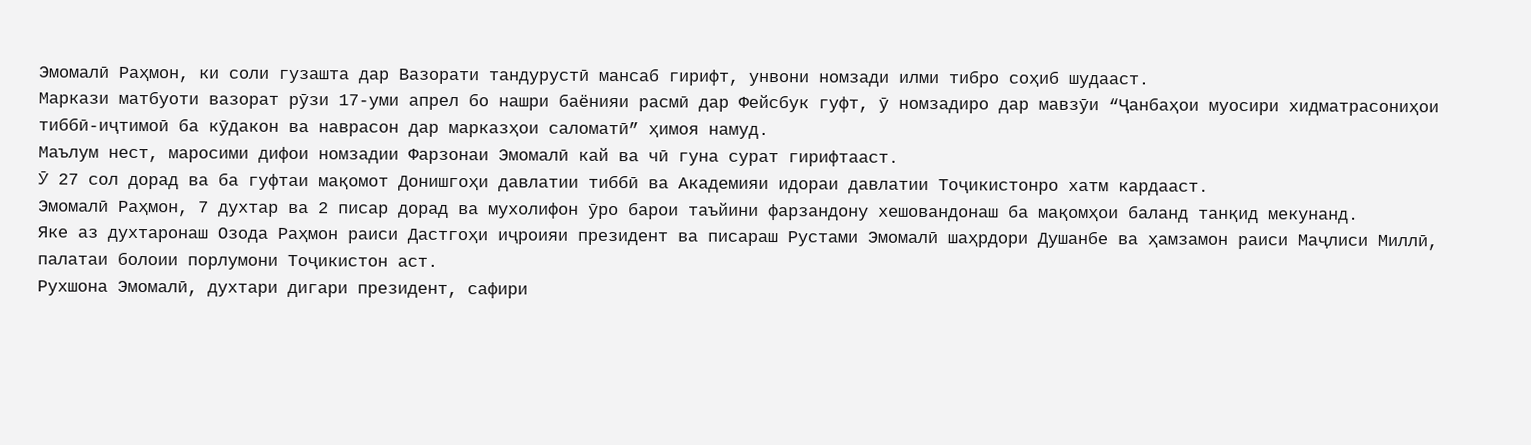Эмомалӣ Раҳмон, ки соли гузашта дар Вазорати тандурустӣ мансаб гирифт, унвони номзади илми тибро соҳиб шудааст.
Маркази матбуоти вазорат рӯзи 17-уми апрел бо нашри баёнияи расмӣ дар Фейсбук гуфт, ӯ номзадиро дар мавзӯи “Ҷанбаҳои муосири хидматрасониҳои тиббӣ-иҷтимоӣ ба кӯдакон ва наврасон дар марказҳои саломатӣ” ҳимоя намуд.
Маълум нест, маросими дифои номзадии Фарзонаи Эмомалӣ кай ва чӣ гуна сурат гирифтааст.
Ӯ 27 сол дорад ва ба гуфтаи мақомот Донишгоҳи давлатии тиббӣ ва Академияи идораи давлатии Тоҷикистонро хатм кардааст.
Эмомалӣ Раҳмон, 7 духтар ва 2 писар дорад ва мухолифон ӯро барои таъйини фарзандону хешовандонаш ба мақомҳои баланд танқид мекунанд.
Яке аз духтаронаш Озода Раҳмон раиси Дастгоҳи иҷроияи президент ва писараш Рустами Эмомалӣ шаҳрдори Душанбе ва ҳамзамон раиси Маҷлиси Миллӣ, палатаи болоии порлумони Тоҷикистон аст.
Рухшона Эмомалӣ, духтари дигари президент, сафири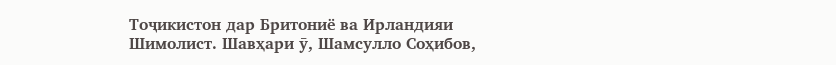Тоҷикистон дар Бритониё ва Ирландияи Шимолист. Шавҳари ӯ, Шамсулло Соҳибов,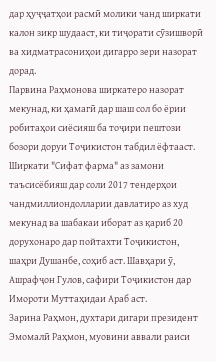дар ҳуҷҷатҳои расмӣ молики чанд ширкати калон зикр шудааст, ки тиҷорати сӯзишворӣ ва хидматрасониҳои дигарро зери назорат дорад.
Парвина Раҳмонова ширкатеро назорат мекунад, ки ҳамагӣ дар шаш сол бо ёрии робитаҳои сиёсияш ба тоҷири пештози бозори доруи Тоҷикистон табдил ёфтааст. Ширкати "Сифат фарма" аз замони таъсисёбияш дар соли 2017 тендерҳои чандмиллиондолларии давлатиро аз худ мекунад ва шабакаи иборат аз қариб 20 дорухонаро дар пойтахти Тоҷикистон, шаҳри Душанбе, соҳиб аст. Шавҳари ӯ, Ашрафҷон Гулов, сафири Тоҷикистон дар Имороти Муттаҳидаи Араб аст.
Зарина Раҳмон, духтари дигари президент Эмомалӣ Раҳмон, муовини аввали раиси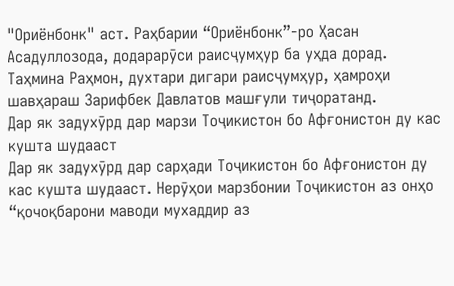"Ориёнбонк" аст. Раҳбарии “Ориёнбонк”-ро Ҳасан Асадуллозода, додарарӯси раисҷумҳур ба уҳда дорад.
Таҳмина Раҳмон, духтари дигари раисҷумҳур, ҳамроҳи шавҳараш Зарифбек Давлатов машғули тиҷоратанд.
Дар як задухӯрд дар марзи Тоҷикистон бо Афғонистон ду кас кушта шудааст
Дар як задухӯрд дар сарҳади Тоҷикистон бо Афғонистон ду кас кушта шудааст. Нерӯҳои марзбонии Тоҷикистон аз онҳо “қочоқбарони маводи мухаддир аз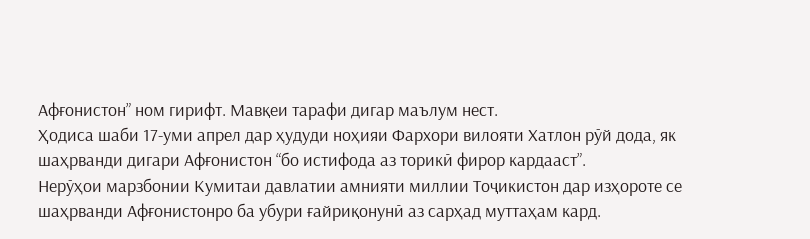Афғонистон” ном гирифт. Мавқеи тарафи дигар маълум нест.
Ҳодиса шаби 17-уми апрел дар ҳудуди ноҳияи Фархори вилояти Хатлон рӯй дода, як шаҳрванди дигари Афғонистон “бо истифода аз торикӣ фирор кардааст”.
Нерӯҳои марзбонии Кумитаи давлатии амнияти миллии Тоҷикистон дар изҳороте се шаҳрванди Афғонистонро ба убури ғайриқонунӣ аз сарҳад муттаҳам кард.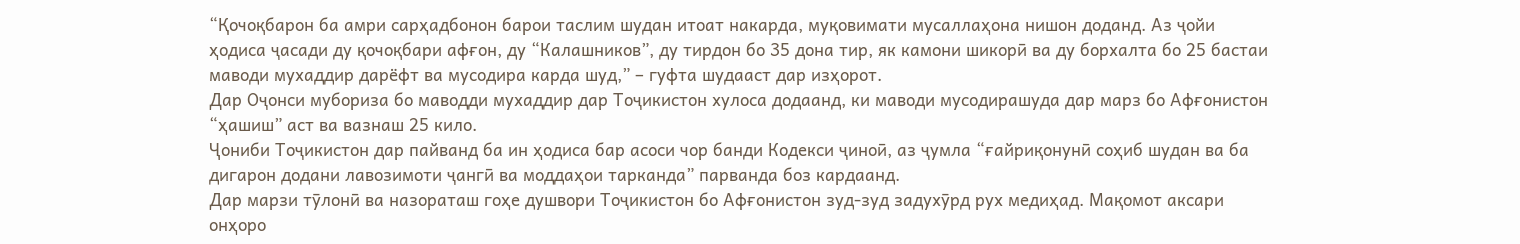“Қочоқбарон ба амри сарҳадбонон барои таслим шудан итоат накарда, муқовимати мусаллаҳона нишон доданд. Аз ҷойи ҳодиса ҷасади ду қочоқбари афғон, ду “Калашников”, ду тирдон бо 35 дона тир, як камони шикорӣ ва ду борхалта бо 25 бастаи маводи мухаддир дарёфт ва мусодира карда шуд,” – гуфта шудааст дар изҳорот.
Дар Оҷонси мубориза бо маводди мухаддир дар Тоҷикистон хулоса додаанд, ки маводи мусодирашуда дар марз бо Афғонистон “ҳашиш” аст ва вазнаш 25 кило.
Ҷониби Тоҷикистон дар пайванд ба ин ҳодиса бар асоси чор банди Кодекси ҷиноӣ, аз ҷумла “ғайриқонунӣ соҳиб шудан ва ба дигарон додани лавозимоти ҷангӣ ва моддаҳои тарканда” парванда боз кардаанд.
Дар марзи тӯлонӣ ва назораташ гоҳе душвори Тоҷикистон бо Афғонистон зуд-зуд задухӯрд рух медиҳад. Мақомот аксари онҳоро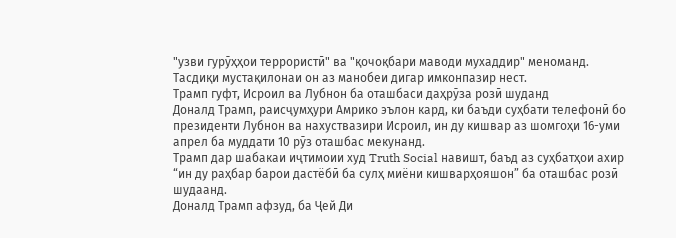"узви гурӯҳҳои террористӣ" ва "қочоқбари маводи мухаддир" меноманд. Тасдиқи мустақилонаи он аз манобеи дигар имконпазир нест.
Трамп гуфт, Исроил ва Лубнон ба оташбаси даҳрӯза розӣ шуданд
Доналд Трамп, раисҷумҳури Амрико эълон кард, ки баъди суҳбати телефонӣ бо президенти Лубнон ва нахуствазири Исроил, ин ду кишвар аз шомгоҳи 16-уми апрел ба муддати 10 рӯз оташбас мекунанд.
Трамп дар шабакаи иҷтимоии худ Truth Social навишт, баъд аз суҳбатҳои ахир “ин ду раҳбар барои дастёбӣ ба сулҳ миёни кишварҳояшон” ба оташбас розӣ шудаанд.
Доналд Трамп афзуд, ба Ҷей Ди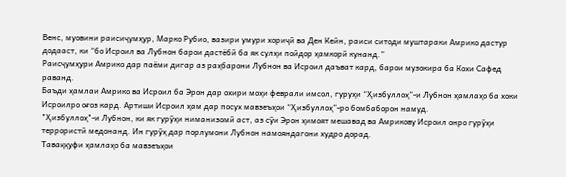Венс, муовини раисиҷумҳур, Марко Рубио, вазири умури хориҷӣ ва Ден Кейн, раиси ситоди муштараки Амрико дастур додааст, ки “бо Исроил ва Лубнон барои дастёбӣ ба як сулҳи пойдор ҳамкорӣ кунанд.”
Раисҷумҳури Амрико дар паёми дигар аз раҳбарони Лубнон ва Исроил даъват кард, барои музокира ба Кохи Сафед раванд.
Баъди ҳамлаи Амрико ва Исроил ба Эрон дар охири моҳи феврали имсол, гуруҳи “Ҳизбуллоҳ”-и Лубнон ҳамлаҳо ба хоки Исроилро оғоз кард. Артиши Исроил ҳам дар посух мавзеъҳои “Ҳизбуллоҳ”-ро бомбаборон намуд.
"Ҳизбуллоҳ"-и Лубнон, ки як гурӯҳи ниманизомӣ аст, аз сӯи Эрон ҳимоят мешавад ва Амрикову Исроил онро гурӯҳи террористӣ медонанд. Ин гурӯҳ дар порлумони Лубнон намояндагони худро дорад.
Таваққуфи ҳамлаҳо ба мавзеъҳои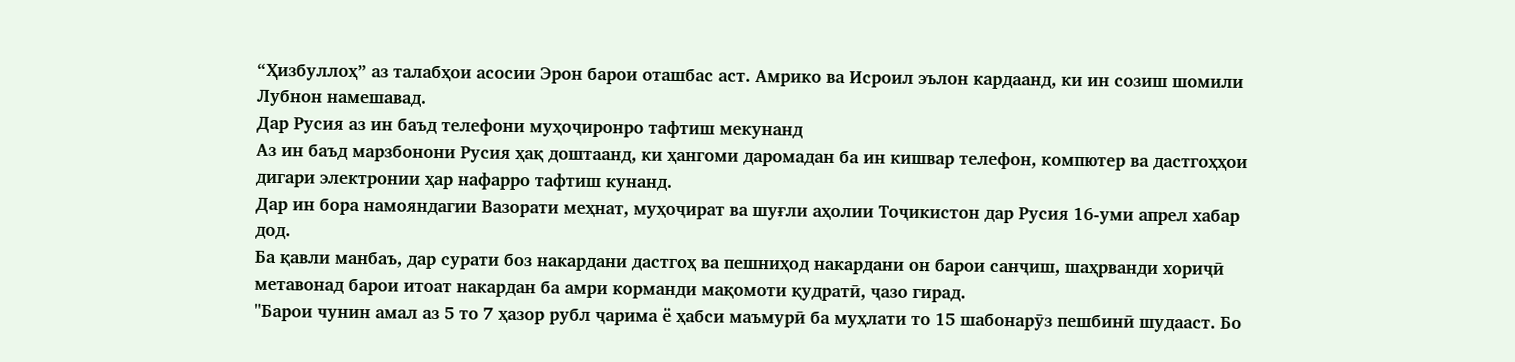“Ҳизбуллоҳ” аз талабҳои асосии Эрон барои оташбас аст. Амрико ва Исроил эълон кардаанд, ки ин созиш шомили Лубнон намешавад.
Дар Русия аз ин баъд телефони муҳоҷиронро тафтиш мекунанд
Аз ин баъд марзбонони Русия ҳақ доштаанд, ки ҳангоми даромадан ба ин кишвар телефон, компютер ва дастгоҳҳои дигари электронии ҳар нафарро тафтиш кунанд.
Дар ин бора намояндагии Вазорати меҳнат, муҳоҷират ва шуғли аҳолии Тоҷикистон дар Русия 16-уми апрел хабар дод.
Ба қавли манбаъ, дар сурати боз накардани дастгоҳ ва пешниҳод накардани он барои санҷиш, шаҳрванди хориҷӣ метавонад барои итоат накардан ба амри корманди мақомоти қудратӣ, ҷазо гирад.
"Барои чунин амал аз 5 то 7 ҳазор рубл ҷарима ё ҳабси маъмурӣ ба муҳлати то 15 шабонарӯз пешбинӣ шудааст. Бо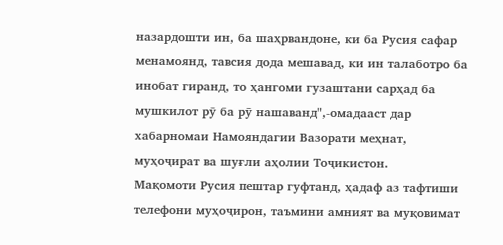назардошти ин, ба шаҳрвандоне, ки ба Русия сафар менамоянд, тавсия дода мешавад, ки ин талаботро ба инобат гиранд, то ҳангоми гузаштани сарҳад ба мушкилот рӯ ба рӯ нашаванд",-омадааст дар хабарномаи Намояндагии Вазорати меҳнат, муҳоҷират ва шуғли аҳолии Тоҷикистон.
Мақомоти Русия пештар гуфтанд, ҳадаф аз тафтиши телефони муҳоҷирон, таъмини амният ва муқовимат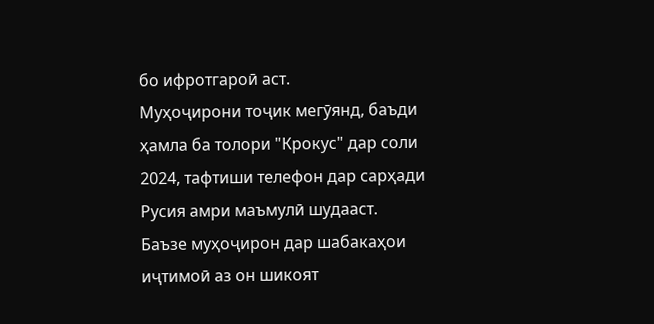бо ифротгароӣ аст.
Муҳоҷирони тоҷик мегӯянд, баъди ҳамла ба толори "Крокус" дар соли 2024, тафтиши телефон дар сарҳади Русия амри маъмулӣ шудааст.
Баъзе муҳоҷирон дар шабакаҳои иҷтимоӣ аз он шикоят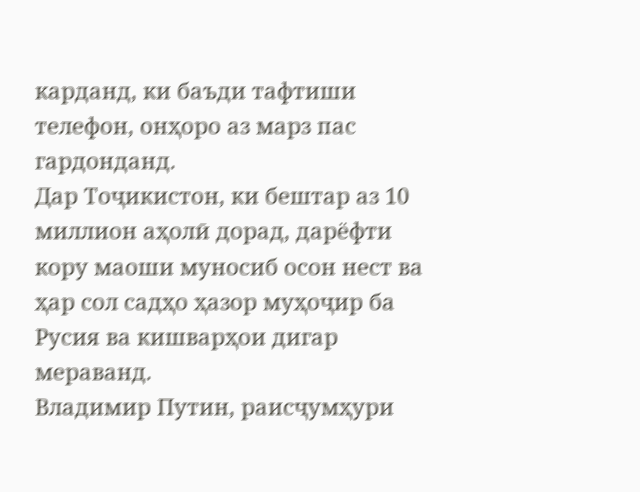карданд, ки баъди тафтиши телефон, онҳоро аз марз пас гардонданд.
Дар Тоҷикистон, ки бештар аз 10 миллион аҳолӣ дорад, дарёфти кору маоши муносиб осон нест ва ҳар сол садҳо ҳазор муҳоҷир ба Русия ва кишварҳои дигар мераванд.
Владимир Путин, раисҷумҳури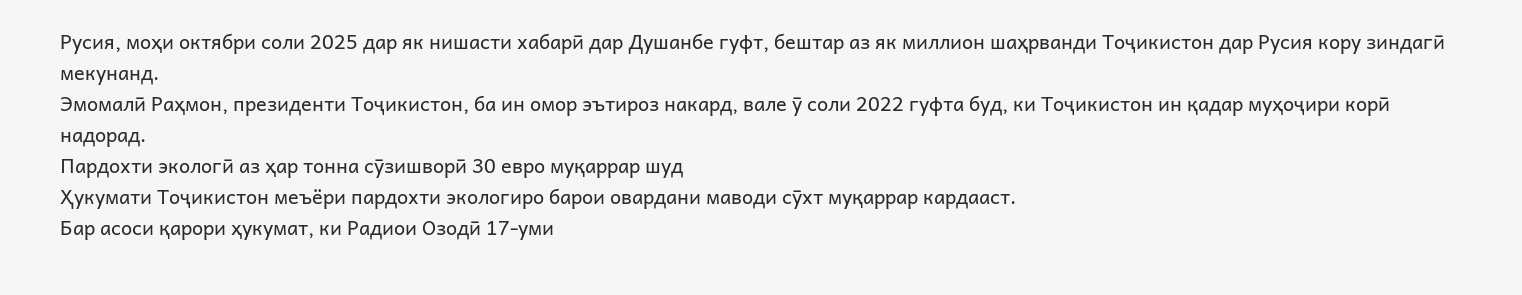Русия, моҳи октябри соли 2025 дар як нишасти хабарӣ дар Душанбе гуфт, бештар аз як миллион шаҳрванди Тоҷикистон дар Русия кору зиндагӣ мекунанд.
Эмомалӣ Раҳмон, президенти Тоҷикистон, ба ин омор эътироз накард, вале ӯ соли 2022 гуфта буд, ки Тоҷикистон ин қадар муҳоҷири корӣ надорад.
Пардохти экологӣ аз ҳар тонна сӯзишворӣ 30 евро муқаррар шуд
Ҳукумати Тоҷикистон меъёри пардохти экологиро барои овардани маводи сӯхт муқаррар кардааст.
Бар асоси қарори ҳукумат, ки Радиои Озодӣ 17-уми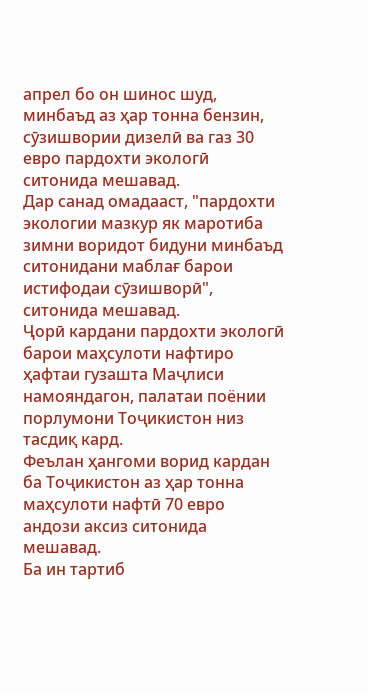апрел бо он шинос шуд, минбаъд аз ҳар тонна бензин, сӯзишвории дизелӣ ва газ 30 евро пардохти экологӣ ситонида мешавад.
Дар санад омадааст, "пардохти экологии мазкур як маротиба зимни воридот бидуни минбаъд ситонидани маблағ барои истифодаи сӯзишворӣ", ситонида мешавад.
Ҷорӣ кардани пардохти экологӣ барои маҳсулоти нафтиро ҳафтаи гузашта Маҷлиси намояндагон, палатаи поёнии порлумони Тоҷикистон низ тасдиқ кард.
Феълан ҳангоми ворид кардан ба Тоҷикистон аз ҳар тонна маҳсулоти нафтӣ 70 евро андози аксиз ситонида мешавад.
Ба ин тартиб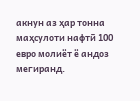акнун аз ҳар тонна маҳсулоти нафтӣ 100 евро молиёт ё андоз мегиранд.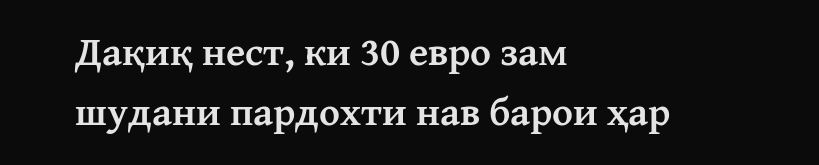Дақиқ нест, ки 30 евро зам шудани пардохти нав барои ҳар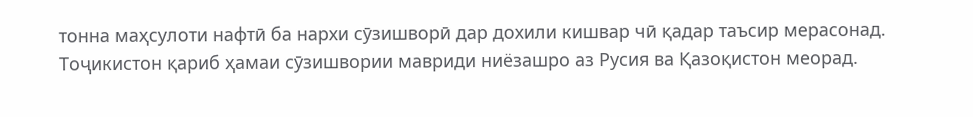тонна маҳсулоти нафтӣ ба нархи сӯзишворӣ дар дохили кишвар чӣ қадар таъсир мерасонад.
Тоҷикистон қариб ҳамаи сӯзишвории мавриди ниёзашро аз Русия ва Қазоқистон меорад.